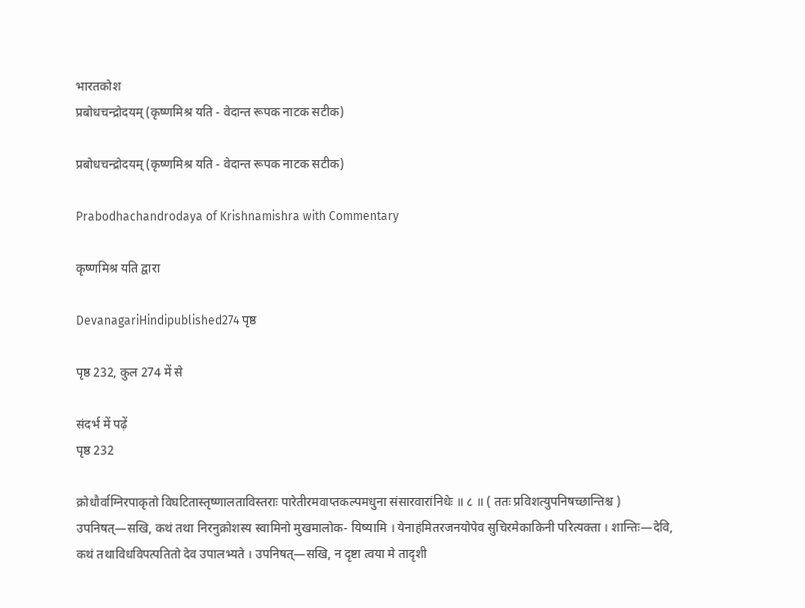भारतकोश
प्रबोधचन्द्रोदयम् (कृष्णमिश्र यति - वेदान्त रूपक नाटक सटीक)

प्रबोधचन्द्रोदयम् (कृष्णमिश्र यति - वेदान्त रूपक नाटक सटीक)

Prabodhachandrodaya of Krishnamishra with Commentary

कृष्णमिश्र यति द्वारा

DevanagariHindipublished274 पृष्ठ

पृष्ठ 232, कुल 274 में से

संदर्भ में पढ़ें
पृष्ठ 232

क्रोधौर्वाग्निरपाकृतो विघटितास्तृष्णालताविस्तराः पारेतीरमवाप्तकल्पमधुना संसारवारांनिधेः ॥ ८ ॥ ( ततः प्रविशत्युपनिषच्छान्तिश्च ) उपनिषत्—सखि, कथं तथा निरनुक्रोशस्य स्वामिनो मुखमालोक- यिष्यामि । येनाहंमितरजनयोपेव सुचिरमेकाकिनी परित्यक्ता । शान्तिः—देवि, कथं तथाविधविपत्पतितो देव उपालभ्यते । उपनिषत्—सखि, न दृष्टा त्वया मे तादृशी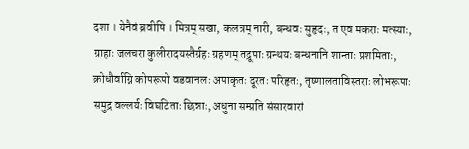दशा । येनैवं ब्रवीषि । मित्रम् सखा, कलत्रम् नारी, बन्धवः सुहृदः, त एव मकराः मत्स्याः, ग्राहाः जलचरा कुलीरादयस्तैर्ग्रहः ग्रहणम् तद्रूपाः ग्रन्थयः बन्धनानि शान्ताः प्रशमिताः, क्रोधौर्वाग्नि कोपरूपो वडवानलः अपाकृतः दूरतः परिहृतः, तृष्णालताविस्तराः लोभरूपाः समुद्र वल्लर्यः विघटिताः छिन्नाः, अधुना सम्प्रति संसारवारां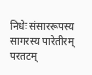निधेः संसाररूपस्य सागरस्य पारेतीरम् परतटम्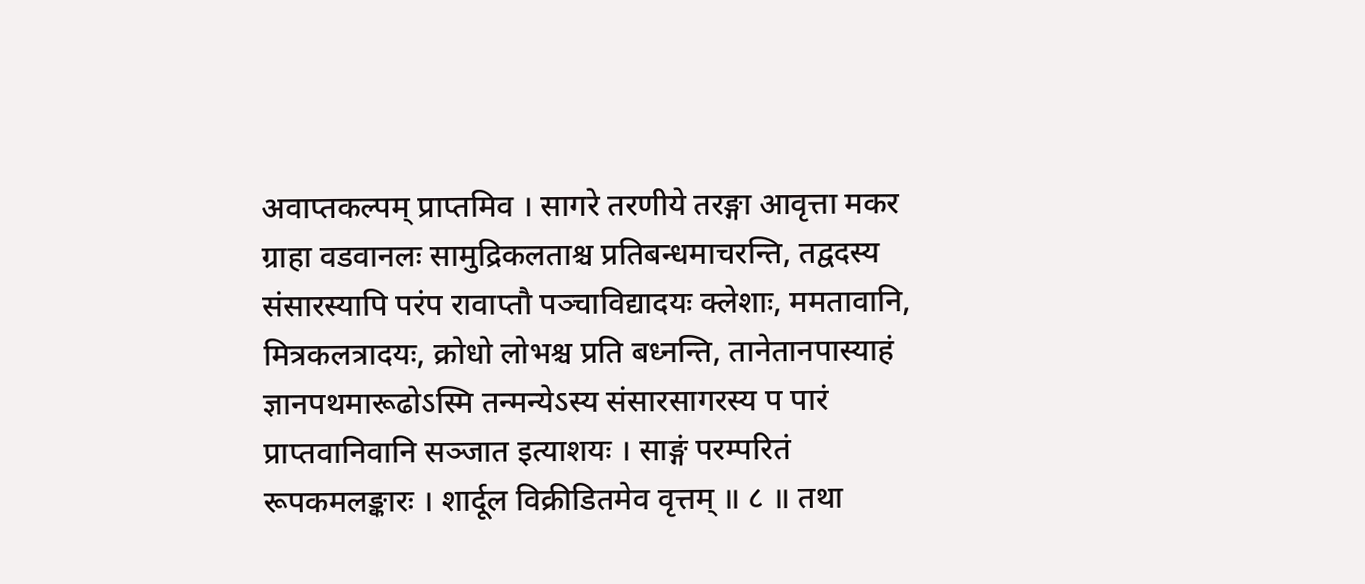अवाप्तकल्पम् प्राप्तमिव । सागरे तरणीये तरङ्गा आवृत्ता मकर ग्राहा वडवानलः सामुद्रिकलताश्च प्रतिबन्धमाचरन्ति, तद्वदस्य संसारस्यापि परंप रावाप्तौ पञ्चाविद्यादयः क्लेशाः, ममतावानि, मित्रकलत्रादयः, क्रोधो लोभश्च प्रति बध्नन्ति, तानेतानपास्याहं ज्ञानपथमारूढोऽस्मि तन्मन्येऽस्य संसारसागरस्य प पारं प्राप्तवानिवानि सञ्जात इत्याशयः । साङ्गं परम्परितं रूपकमलङ्कारः । शार्दूल विक्रीडितमेव वृत्तम् ॥ ८ ॥ तथा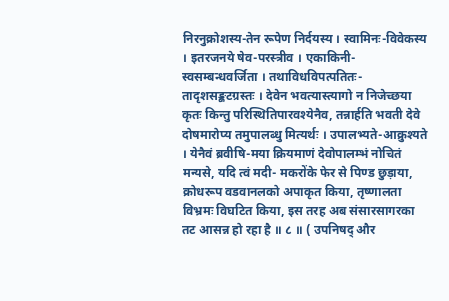निरनुक्रोशस्य-तेन रूपेण निर्दयस्य । स्वामिनः-विवेकस्य । इतरजनये षेव-परस्त्रीव । एकाकिनी-स्वसम्बन्धवर्जिता । तथाविधविपत्पतितः-तादृशसङ्कटग्रस्तः । देवेन भवत्यास्त्यागो न निजेच्छया कृतः किन्तु परिस्थितिपारवश्येनैव, तन्नार्हति भवती देवे दोषमारोप्य तमुपालब्धु मित्यर्थः । उपालभ्यते-आक्रुश्यते । येनैवं ब्रवीषि-मया क्रियमाणं देवोपालम्भं नोचितं मन्यसे, यदि त्वं मदी- मकरोंके फेर से पिण्ड छुड़ाया, क्रोधरूप वडवानलको अपाकृत किया, तृष्णालता विभ्रमः विघटित किया, इस तरह अब संसारसागरका तट आसन्न हो रहा है ॥ ८ ॥ ( उपनिषद् और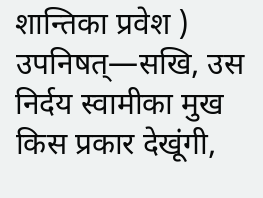शान्तिका प्रवेश ) उपनिषत्—सखि, उस निर्दय स्वामीका मुख किस प्रकार देखूंगी,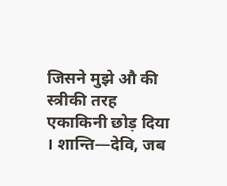जिसने मुझे औ की स्त्रीकी तरह एकाकिनी छोड़ दिया । शान्ति—देवि, जब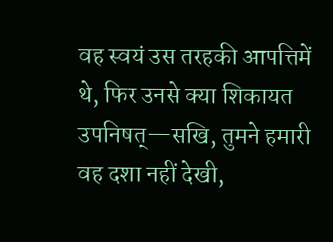वह स्वयं उस तरहकी आपत्तिमें थे, फिर उनसे क्या शिकायत उपनिषत्—सखि, तुमने हमारी वह दशा नहीं देखी,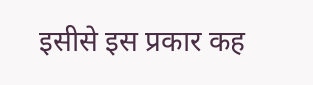इसीसे इस प्रकार कह